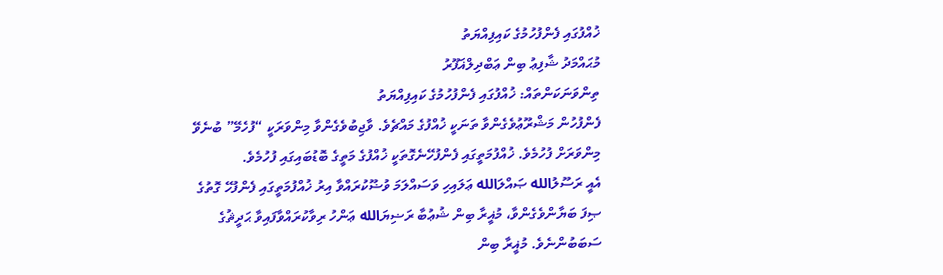ޚުއްފުގައި ފެންފުހުމުގެ ކައިފިއްޔަތު
މުޙައްމަދު ޝާފިޢު ބިން ޢަބްދިލްޣަފޫރު
ތިންވަނަކަންތައް: ޚުއްފުގައި ފެންފުހުމުގެ ކައިފިއްޔަތު
ފެންފުހުން މަޝްރޫޢުވެގެންވާ ތަނަކީ ޚުއްފުގެ މައްޗެވެ. ވާޖިބުވެގެންވާ މިންވަރަކީ “ފުހެމޭ” ބުނެވޭ މިންވަރަށް ފުހުމެވެ. ޚުއްފުމަތީގައި ފެންފުހޭނެގޮތަކީ ޚުއްފުގެ މަތީގެ ބޮޑުބައިގައި ފުހުމެވެ.
އެއީ ރަސޫލުالله ޞައްލަالله ޢަލައިހި ވަސައްލަމަ ވުޟޫކުރައްވާ އިރު ޚުއްފުމަތީގައި ފެންފުހޭ ގޮތުގެ ޞިފަ ބަޔާންވެގެންވާ، މުޣީރާ ބިން ޝުޢުބާ ރަޟިޔަالله ޢަންހު ރިވާކުރައްވާފައިވާ ޙަދީޘުގެ ސަބަބުންނެވެ. މުޣީރާ ބިން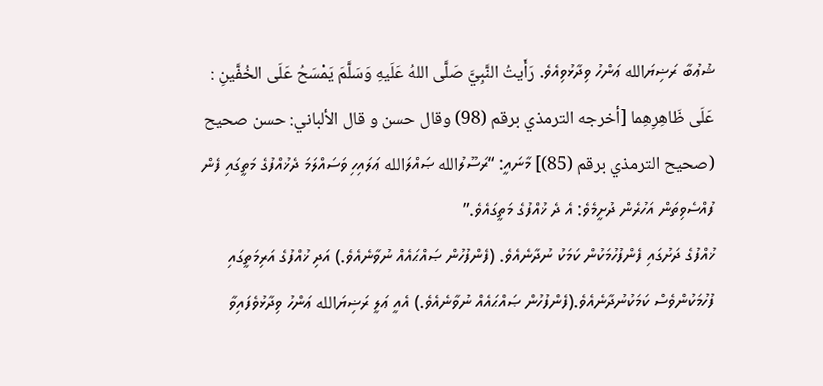ޝުޢުބާ ރަޟިޔަالله ޢަންހު ވިދާޅުވިއެވެ. رَأَيتُ النَّبِيَّ صَلَّى اللهُ عَلَيهِ وَسَلَّمَ يَمْسَحُ عَلَى الخُفَّينِ : عَلَى ظَاهِرِهِما [أخرجه الترمذي برقم (98) وقال حسن و قال الألباني: حسن صحيح (صحيح الترمذي برقم (85)] މާނައީ: “ރަސޫލުالله ޞައްލަالله ޢަލައިހި ވަސައްލަމަ ދެޚުއްފުގެ މަތީގައި ފެން ފުއްސެވިތަން އަހުރެން ދުށީމެވެ: އެ ދެ ޚުއްފުގެ މަތީގައެވެ.”
ޚުއްފުގެ ދަށުގައި ފެންފުހުމަކުން ކަމަކު ނުދާނެއެވެ. (ފެންފުހުން ޞައްޙައެއް ނުވާނެއެވެ.) އަދި ޚުއްފުގެ އަރިމަތީގައި ފުހުމަކުންވެސް ކަމަކުނުދާނެއެވެ.(ފެންފުހުން ޞައްޙައެއް ނުވާނެއެވެ.) އެއީ ޢަލީ ރަޟިޔަالله ޢަންހު ވިދާޅުވެފައިވާ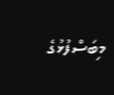މިބަސްފުޅުގެ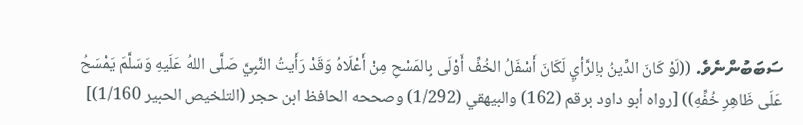ސަބަބުންނެވެ. ((لَوْ كَانَ الدِّينُ باِلرَّأيِ لَكَانَ أَسْفَلُ الخُفِّ أَوْلَى بِالمَسْحِ مِنْ أَعْلَاهُ وَقَدْ رَأَيتُ النَّبِيَّ صَلَّى اللهُ عَلَيهِ وَسَلَّمَ يَمْسَحُ عَلَى ظَاهِرِ خُفِّهِ)) [رواه أبو داود برقم (162) والبيهقي (1/292) وصححه الحافظ ابن حجر (التلخيص الحبير 1/160)]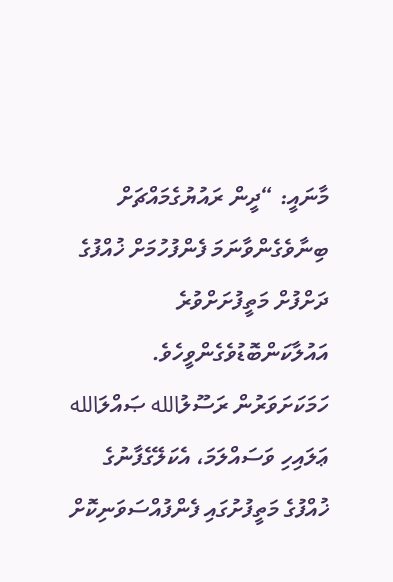މާނައީ: “ދީން ރައުޔުގެމައްޗަށް ބިނާވެގެންވާނަމަ ފެންފުހުމަށް ޚުއްފުގެ ދަށްފުށް މަތީފުށަށްވުރެ އައުލާކަންބޮޑުވެގެންވީހެވެ. ހަމަކަށަވަރުން ރަސޫލުالله ޞައްލަالله ޢަލައިހި ވަސައްލަމަ، އެކަލޭގެފާނުގެ ޚުއްފުގެ މަތީފުށުގައި ފެންފުއްސަވަނިކޮށް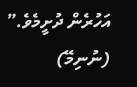އަހުރެން ދުށީމެވެ.”
(ނުނިމޭ)